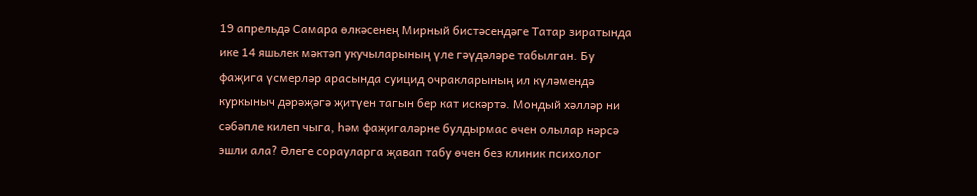19 апрельдә Самара өлкәсенең Мирный бистәсендәге Татар зиратында ике 14 яшьлек мәктәп укучыларының үле гәүдәләре табылган. Бу фаҗига үсмерләр арасында суицид очракларының ил күләмендә куркыныч дәрәҗәгә җитүен тагын бер кат искәртә. Мондый хәлләр ни сәбәпле килеп чыга, һәм фаҗигаләрне булдырмас өчен олылар нәрсә эшли ала? Әлеге сорауларга җавап табу өчен без клиник психолог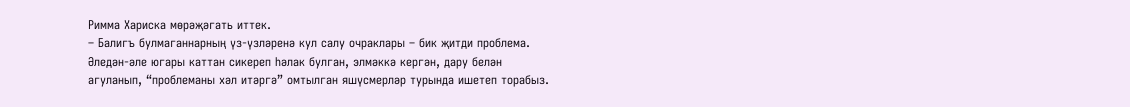Римма Хариска мөрәҗәгать иттек.
– Балигъ булмаганнарның үз-үзләренә кул салу очраклары – бик җитди проблема. Әледән-әле югары каттан сикереп һәлак булган, элмәккә кергән, дару белән агуланып, “проблеманы хәл итәргә” омтылган яшүсмерләр турында ишетеп торабыз.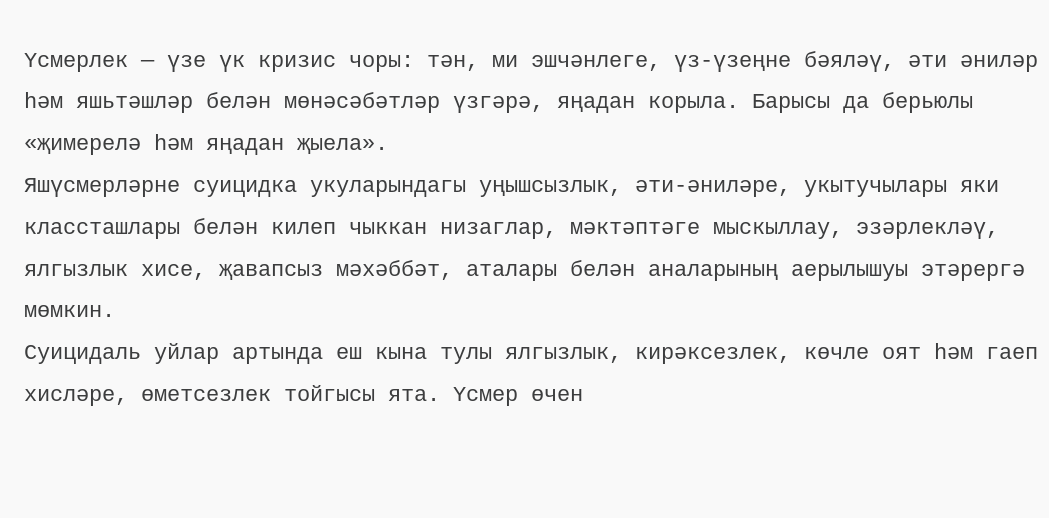Үсмерлек — үзе үк кризис чоры: тән, ми эшчәнлеге, үз-үзеңне бәяләү, әти әниләр һәм яшьтәшләр белән мөнәсәбәтләр үзгәрә, яңадан корыла. Барысы да берьюлы «җимерелә һәм яңадан җыела».
Яшүсмерләрне суицидка укуларындагы уңышсызлык, әти-әниләре, укытучылары яки классташлары белән килеп чыккан низаглар, мәктәптәге мыскыллау, эзәрлекләү, ялгызлык хисе, җавапсыз мәхәббәт, аталары белән аналарының аерылышуы этәрергә мөмкин.
Суицидаль уйлар артында еш кына тулы ялгызлык, кирәксезлек, көчле оят һәм гаеп хисләре, өметсезлек тойгысы ята. Үсмер өчен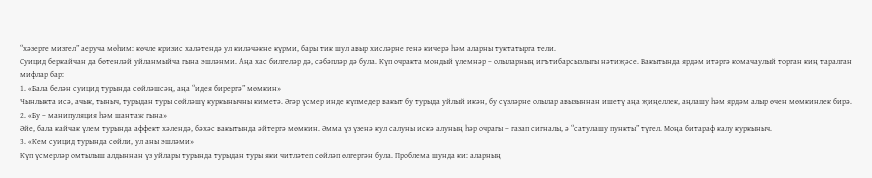“хәзерге мизгел” аеруча мөһим: көчле кризис халәтендә ул киләчәкне күрми, бары тик шул авыр хисләрне генә кичерә һәм аларны туктатырга тели.
Суицид беркайчан да бөтенләй уйланмыйча гына эшләнми. Аңа хас билгеләр дә, сәбәпләр дә була. Күп очракта мондый үлемнәр – олыларның игътибарсызлыгы нәтиҗәсе. Вакытында ярдәм итәргә комачаулый торган киң таралган мифлар бар:
1. «Бала белән суицид турында сөйләшсәң, аңа “идея бирергә” мөмкин»
Чынлыкта исә, ачык, тыныч, турыдан туры сөйләшү куркынычны киметә. Әгәр үсмер инде күпмедер вакыт бу турыда уйлый икән, бу сүзләрне олылар авызыннан ишетү аңа җиңеллек, аңлашу һәм ярдәм алыр өчен мөмкинлек бирә.
2. «Бу – манипуляция һәм шантаж гына»
Әйе, бала кайчак үлем турында аффект хәлендә, бәхәс вакытында әйтергә мөмкин. Әмма үз үзенә кул салуны искә алуның һәр очрагы – газап сигналы, ә “сатулашу пункты” түгел. Моңа битараф калу куркыныч.
3. «Кем суицид турында сөйли, ул аны эшләми»
Күп үсмерләр омтылыш алдыннан үз уйлары турында турыдан туры яки читләтеп сөйләп өлгергән була. Проблема шунда ки: аларның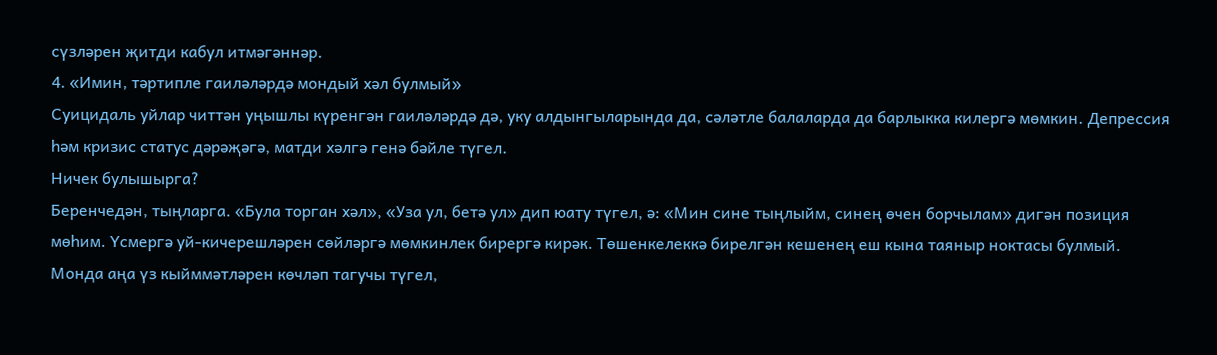сүзләрен җитди кабул итмәгәннәр.
4. «Имин, тәртипле гаиләләрдә мондый хәл булмый»
Суицидаль уйлар читтән уңышлы күренгән гаиләләрдә дә, уку алдынгыларында да, сәләтле балаларда да барлыкка килергә мөмкин. Депрессия һәм кризис статус дәрәҗәгә, матди хәлгә генә бәйле түгел.
Ничек булышырга?
Беренчедән, тыңларга. «Була торган хәл», «Уза ул, бетә ул» дип юату түгел, ә: «Мин сине тыңлыйм, синең өчен борчылам» дигән позиция мөһим. Үсмергә уй-кичерешләрен сөйләргә мөмкинлек бирергә кирәк. Төшенкелеккә бирелгән кешенең еш кына таяныр ноктасы булмый. Монда аңа үз кыйммәтләрен көчләп тагучы түгел,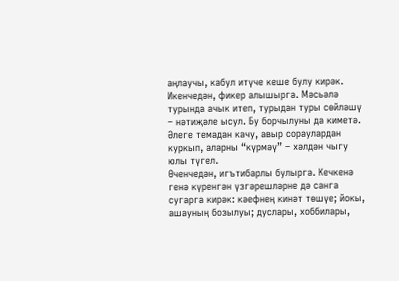аңлаучы, кабул итүче кеше булу кирәк.
Икенчедән, фикер алышырга. Мәсьәлә турында ачык итеп, турыдан туры сөйләшү – нәтиҗәле ысул. Бу борчылуны да киметә. Әлеге темадан качу, авыр сораулардан куркып, аларны “күрмәү” – хәлдән чыгу юлы түгел.
Өченчедән, игътибарлы булырга. Кечкенә генә күренгән үзгәрешләрне дә санга сугарга кирәк: кәефнең кинәт төшүе; йокы, ашауның бозылуы; дуслары, хоббилары,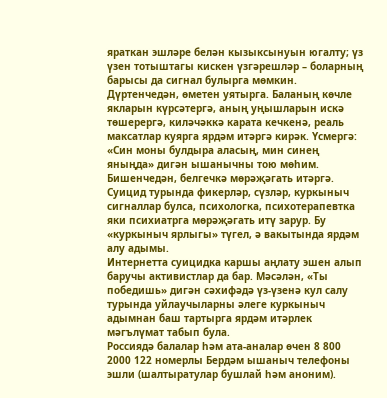яраткан эшләре белән кызыксынуын югалту; үз үзен тотыштагы кискен үзгәрешләр – боларның барысы да сигнал булырга мөмкин.
Дүртенчедән, өметен уятырга. Баланың көчле якларын күрсәтергә, аның уңышларын искә төшерергә, киләчәккә карата кечкенә, реаль максатлар куярга ярдәм итәргә кирәк. Үсмергә: «Син моны булдыра аласың, мин синең яныңда» дигән ышанычны тою мөһим.
Бишенчедән, белгечкә мөрәҗәгать итәргә. Суицид турында фикерләр, сүзләр, куркыныч сигналлар булса, психологка, психотерапевтка яки психиатрга мөрәҗәгать итү зарур. Бу «куркыныч ярлыгы» түгел, ә вакытында ярдәм алу адымы.
Интернетта суицидка каршы аңлату эшен алып баручы активистлар да бар. Мәсәлән, «Ты победишь» дигән сәхифәдә үз-үзенә кул салу турында уйлаучыларны әлеге куркыныч адымнан баш тартырга ярдәм итәрлек мәгълүмат табып була.
Россиядә балалар һәм ата-аналар өчен 8 800 2000 122 номерлы Бердәм ышаныч телефоны эшли (шалтыратулар бушлай һәм аноним).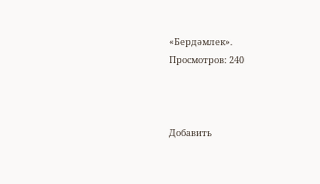«Бердәмлек».
Просмотров: 240



Добавить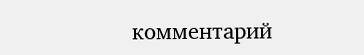комментарий